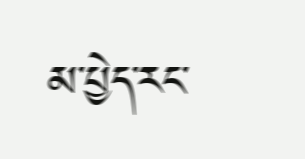མ་པྱེད་རང་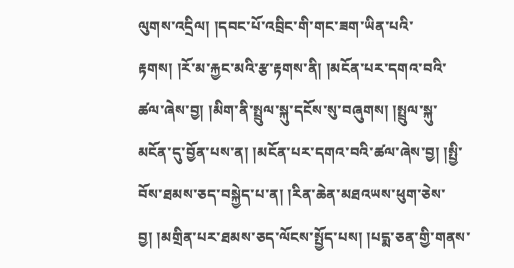ལུགས་འདྲིལ། །དབང་པོ་འབྲིང་གི་གང་ཟག་ཡིན་པའི་རྟགས། །རོ་མ་རྐྱང་མའི་རྩ་རྟགས་ནི། །མངོན་པར་དགའ་བའི་ཚལ་ཞེས་བྱ། །མིག་ནི་སྤྲུལ་སྐུ་དངོས་སུ་བཞུགས། །སྤྲུལ་སྐུ་མངོན་དུ་བྱོན་པས་ན། །མངོན་པར་དགའ་བའི་ཚལ་ཞེས་བྱ། །སྤྱི་བོས་ཐམས་ཅད་བསྐྱེད་པ་ན། །རིན་ཆེན་མཐའཡས་ཕུག་ཅེས་བྱ། །མགྲིན་པར་ཐམས་ཅད་ལོངས་སྤྱོད་པས། །པདྨ་ཅན་གྱི་གནས་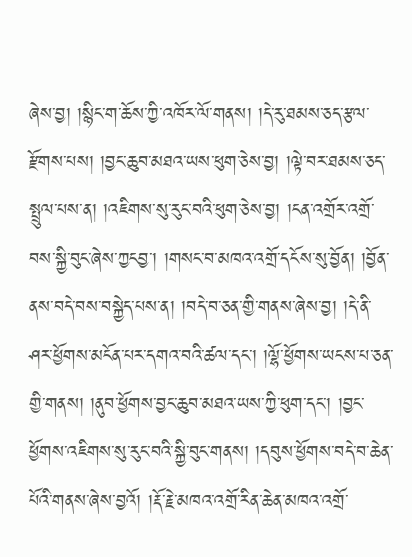ཞེས་བྱ། །སྙིང་ག་ཆོས་ཀྱི་འཁོར་ལོ་གནས། །དེ་རུ་ཐམས་ཅད་རྩལ་རྫོགས་པས། །བྱང་ཆུབ་མཐའ་ཡས་ཕུག་ཅེས་བྱ། །ལྟེ་བར་ཐམས་ཅད་སྤྲུལ་པས་ན། །འཇིགས་སུ་རུང་བའི་ཕུག་ཅེས་བྱ། །ངན་འགྲོར་འགྲོ་བས་སྐྱི་བུང་ཞེས་ཀྱངབྱ་། །གསང་བ་མཁའ་འགྲོ་དངོས་སུ་བྱོན། །བྱོན་ནས་བདེ་བས་བསྐྱེད་པས་ན། །བདེ་བ་ཅན་གྱི་གནས་ཞེས་བྱ། །དེ་ནི་ཤར་ཕྱོགས་མངོན་པར་དགའ་བའི་ཚལ་དང་། །ལྷོ་ཕྱོགས་ཡངས་པ་ཅན་གྱི་གནས། །ནུབ་ཕྱོགས་བྱང་ཆུབ་མཐའ་ཡས་ཀྱི་ཕུག་དང་། །བྱང་ཕྱོགས་འཇིགས་སུ་རུང་བའི་སྐྱི་བུང་གནས། །དབུས་ཕྱོགས་བདེ་བ་ཆེན་པོའི་གནས་ཞེས་བྱའོ། །རྡོ་རྗེ་མཁའ་འགྲོ་རིན་ཆེན་མཁའ་འགྲོ་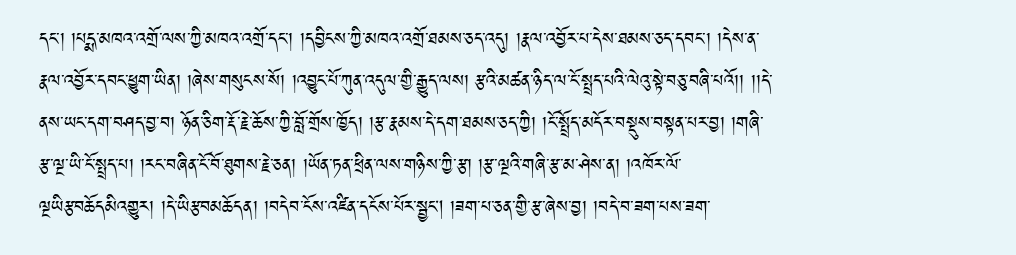དང་། །པདྨ་མཁའ་འགྲོ་ལས་ཀྱི་མཁའ་འགྲོ་དང་། །དབྱིངས་ཀྱི་མཁའ་འགྲོ་ཐམས་ཅད་འདུ། །རྣལ་འབྱོར་པ་དེས་ཐམས་ཅད་དབང་། །དེས་ན་རྣལ་འབྱོར་དབང་ཕྱུག་ཡིན། །ཞེས་གསུངས་སོ། །འབྱུང་པོ་ཀུན་འདུལ་གྱི་རྒྱུད་ལས། རྩའི་མཚན་ཉིད་ལ་ངོ་སྤྲད་པའི་ལེའུ་སྟེ་བཅུ་བཞི་པའོ།། །།དེ་ནས་ཡང་དག་བཤད་བྱ་བ། ཉོན་ཅིག་རྡོ་རྗེ་ཆོས་ཀྱི་བློ་གྲོས་ཁྱོད། །རྩ་རྣམས་དེ་དག་ཐམས་ཅད་ཀྱི། །ངོ་སྤྲོད་མདོར་བསྡུས་བསྟན་པར་བྱ། །གཞི་རྩ་ལྔ་ཡི་ངོ་སྤྲད་པ། །རང་བཞིན་ངོ་བོ་ཐུགས་རྗེ་ཅན། །ཡོན་ཏན་ཕྲིན་ལས་གཉིས་ཀྱི་རྩ། །རྩ་ལྔའི་གཞི་རྩ་མ་ཤེས་ན། །འཁོར་ལོ་ལྔཡིརྩབཆོདམིའགྱུར། །དེ་ཡིརྩབམཆོདན། །བདེབ་ངོས་འཛིན་དངོས་པོར་སྦྱང། །ཟག་པ་ཅན་གྱི་རྩ་ཞེས་བྱ། །བདེ་བ་ཟག་པས་ཟག་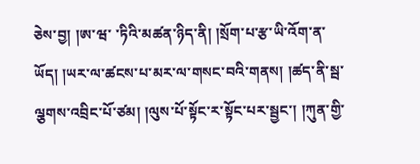ཅེས་བྱ། །ཨ་ཝ་ ་ཏིའི་མཚན་ཉིད་ནི། །སྲོག་པ་རྩ་ཡི་འོག་ན་ཡོད། །ཡར་ལ་ཚངས་པ་མར་ལ་གསང་བའི་གནས། །ཚད་ནི་སྦ་ལྕགས་འབྲིང་པོ་ཙམ། །ལུས་པོ་སྟོང་ར་སྟོང་པར་སྦྱང་། །ཀུན་གྱི་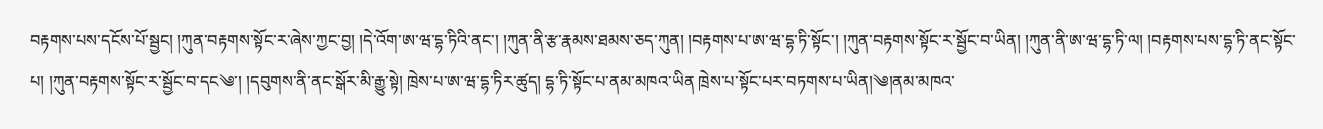བརྟགས་པས་དངོས་པོ་སྦྱང། །ཀུན་བརྟགས་སྟོང་ར་ཞེས་ཀྱང་བྱ། །དེ་འོག་ཨ་ཝ་དྷ་ཏིའི་ནང་། །ཀུན་ནི་རྩ་རྣམས་ཐམས་ཅད་ཀུན། །བརྟགས་པ་ཨ་ཝ་དྷ་ཏི་སྟོང་། །ཀུན་བརྟགས་སྟོང་ར་སྦྱོང་བ་ཡིན། །ཀུན་ནི་ཨ་ཝ་དྷ་ཏི་ལ། །བརྟགས་པས་དྷ་ཏི་ནང་སྟོང་པ། །ཀུན་བརྟགས་སྟོང་ར་སྦྱོང་བ་དང༄་། །དབུགས་ནི་ནང་སྒོར་མི་རྒྱུ་སྟེ། ཁྲེས་པ་ཨ་ཝ་དྷ་ཏིར་ཚུད། དྷ་ཏི་སྟོང་པ་ནམ་མཁའ་ཡིན ཁྲེས་པ་སྟོང་པར་བཏགས་པ་ཡིན།༄།ནམ་མཁའ་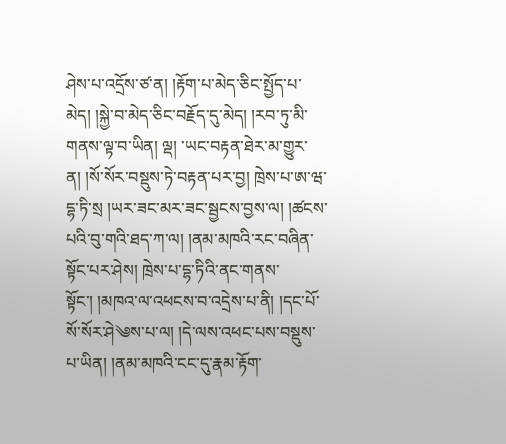ཤེས་པ་འདྲོས་ཙ་ན། །རྟོག་པ་མེད་ཅིང་སྤྱོད་པ་མེད། །སྐྱེ་བ་མེད་ཅིང་བརྗོད་དུ་མེད། །རབ་ཏུ་མི་གནས་ལྟ་བ་ཡིན། ལྡ། ་ཡང་བརྟན་ཐེར་མ་གྱུར་ན། །སོ་སོར་བསྡུས་ཏེ་བརྟན་པར་བྱ། ཁྲེས་པ་ཨ་ཝ་དྷ་ཏི་སྲ །ཡར་ཟང་མར་ཟང་སྦྱངས་བྱས་ལ། །ཚངས་པའི་བུ་གའི་ཐད་ཀ་ལ། །ནམ་མཁའི་རང་བཞིན་སྟོང་པར་ཤེས། ཁྲེས་པ་དྷ་ཏིའི་ནང་གནས་སྟོང་། །མཁའ་ལ་འཕངས་བ་འདྲེས་པ་ནི། །དང་པོ་སོ་སོར་ཤེ༄ས་པ་ལ། །དེ་ལས་འཕང་པས་བསྡུས་པ་ཡིན། །ནམ་མཁའི་ངང་དུ་རྣམ་རྟོག་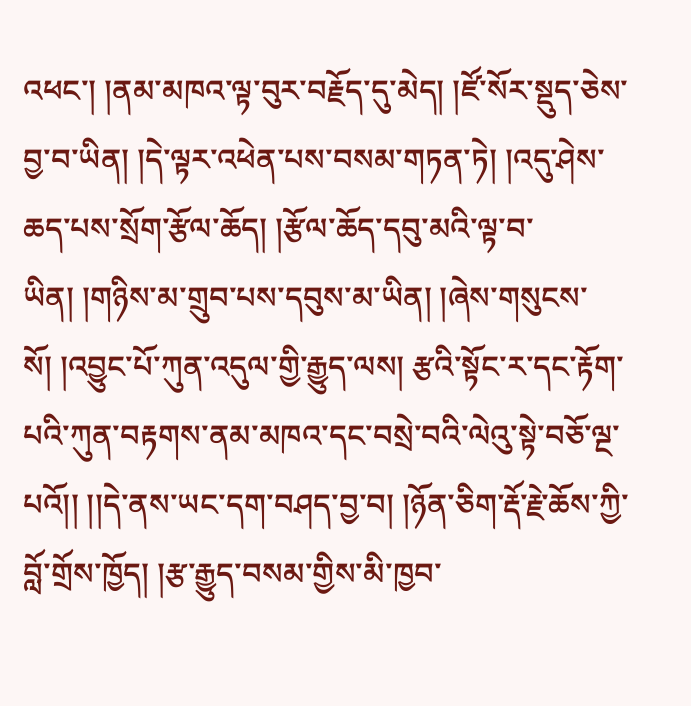འཕང་། །ནམ་མཁའ་ལྟ་བུར་བརྗོད་དུ་མེད། །ཛོ་སོར་སྡུད་ཅེས་བྱ་བ་ཡིན། །དེ་ལྟར་འཕེན་པས་བསམ་གཏན་ཏེ། །འདུ་ཤེས་ཆད་པས་སྲོག་རྩོལ་ཆོད། །རྩོལ་ཆོད་དབུ་མའི་ལྟ་བ་ཡིན། །གཉིས་མ་གྲུབ་པས་དབུས་མ་ཡིན། །ཞེས་གསུངས་སོ། །འབྱུང་པོ་ཀུན་འདུལ་གྱི་རྒྱུད་ལས། རྩའི་སྟོང་ར་དང་རྟོག་པའི་ཀུན་བརྟགས་ནམ་མཁའ་དང་བསྲེ་བའི་ལེའུ་སྟེ་བཅོ་ལྔ་པའོ།། །།དེ་ནས་ཡང་དག་བཤད་བྱ་བ། །ཉོན་ཅིག་རྡོ་རྗེ་ཆོས་ཀྱི་བློ་གྲོས་ཁྱོད། །རྩ་རྒྱུད་བསམ་གྱིས་མི་ཁྱབ་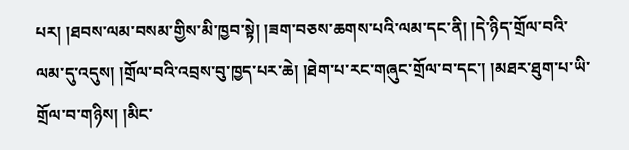པར། །ཐབས་ལམ་བསམ་གྱིས་མི་ཁྱབ་སྟེ། །ཟག་བཅས་ཆགས་པའི་ལམ་དང་ནི། །དེ་ཉིད་གྲོལ་བའི་ལམ་དུ་འདུས། །གྲོལ་བའི་འབྲས་བུ་ཁྱད་པར་ཆེ། །ཐེག་པ་རང་གཞུང་གྲོལ་བ་དང་། །མཐར་ཐུག་པ་ཡི་གྲོལ་བ་གཉིས། །མིང་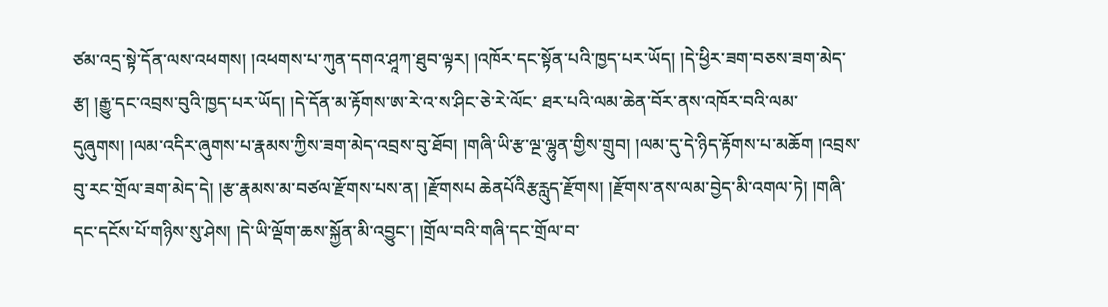ཙམ་འདྲ་སྟེ་དོན་ལས་འཕགས། །འཕགས་པ་ཀུན་དགའ་ཤཱཀ་ཐུབ་ལྟར། །འཁོར་དང་སྟོན་པའི་ཁྱད་པར་ཡོད། །དེ་ཕྱིར་ཟག་བཅས་ཟག་མེད་རྩ། །རྒྱུ་དང་འབྲས་བུའི་ཁྱད་པར་ཡོད། །དེ་དོན་མ་རྟོགས་ཨ་རེ་འ་ས་ཤིང་ཅེ་རེ་ལོང་ ཐར་པའི་ལམ་ཆེན་བོར་ནས་འཁོར་བའི་ལམ་དུཞུགས། །ལམ་འདིར་ཞུགས་པ་རྣམས་ཀྱིས་ཟག་མེད་འབྲས་བུ་ཐོབ། །གཞི་ཡི་རྩ་ལྔ་ལྷུན་གྱིས་གྲུབ། །ལམ་དུ་དེ་ཉིད་རྟོགས་པ་མཆོག །འབྲས་བུ་རང་གྲོལ་ཟག་མེད་དེ། །རྩ་རྣམས་མ་བཙལ་རྫོགས་པས་ན། །རྫོགསཔ ཆེནཔོའིརྩརླུད་རྫོགས། །རྫོགས་ནས་ལམ་བྱེད་མི་འགལ་ཏེ། །གཞི་དང་དངོས་པོ་གཉིས་སུ་ཤེས། །དེ་ཡི་ལྡོག་ཆས་སྐྱོན་མི་འབྱུང་། །གྲོལ་བའི་གཞི་དང་གྲོལ་བ་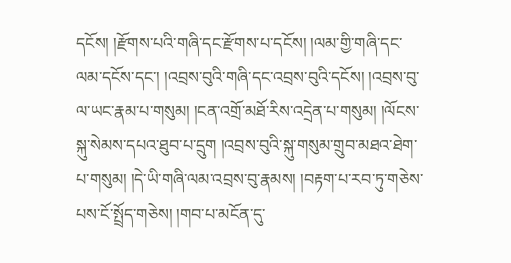དངོས། །རྫོགས་པའི་གཞི་དང་རྫོགས་པ་དངོས། །ལམ་གྱི་གཞི་དང་ལམ་དངོས་དང་། །འབྲས་བུའི་གཞི་དང་འབྲས་བུའི་དངོས། །འབྲས་བུ་ལ་ཡང་རྣམ་པ་གསུམ། །ངན་འགྲོ་མཐོ་རིས་འདྲེན་པ་གསུམ། །ལོངས་སྐུ་སེམས་དཔའ་ཐུབ་པ་དྲུག །འབྲས་བུའི་སྐུ་གསུམ་གྲུབ་མཐའ་ཐེག་པ་གསུམ། །དེ་ཡི་གཞི་ལམ་འབྲས་བུ་རྣམས། །བརྟག་པ་རབ་ཏུ་གཅེས་པས་ངོ་སྤྲོད་གཅེས། །གབ་པ་མངོན་དུ་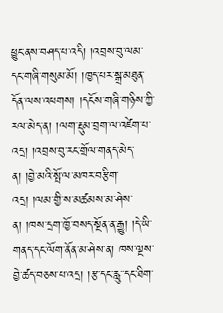ཕྱུང་ནས་བཤད་པ་འདི། །འབྲས་བུ་ལམ་དང་གཞི་གསུམ་མོ། །ཁྱད་པར་སྒྲ་མཐུན་དོན་ལས་འཕགས། །དངོས་གཞི་གཉིས་ཀྱི་རལ་མེད་ན། །ལག་རྡུམ་བྲག་ལ་འཛེག་པ་འདྲ། །འབྲས་བུ་རང་གྲོལ་གནད་མེད་ན། །བྱེ་མའི་སྤོ་ལ་མཁར་བརྩིག་འདྲ། །ལམ་གྱི་ས་མཚམས་མ་ཤེས་ན། །ཁས་དྲག་ཁྱོ་བསད་སྔོན་ན་རྒྱུ། །དེ་ཡི་གནད་དང་ལོག་ནོན་མ་ཤེས་ན། ཁས་ལྔས་བྱེ་ཚད་བཅས་པ་འདྲ། །རྩ་དང་རླུ་་དང་ཐིག་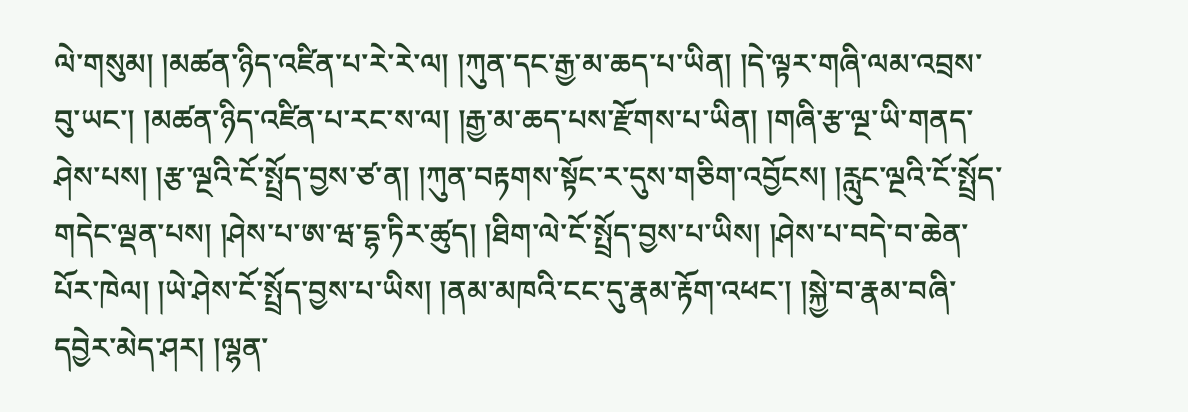ལེ་གསུམ། །མཚན་ཉིད་འཛིན་པ་རེ་རེ་ལ། །ཀུན་དང་རྒྱ་མ་ཆད་པ་ཡིན། །དེ་ལྟར་གཞི་ལམ་འབྲས་བུ་ཡང་། །མཚན་ཉིད་འཛིན་པ་རང་ས་ལ། །རྒྱ་མ་ཆད་པས་རྫོགས་པ་ཡིན། །གཞི་རྩ་ལྔ་ཡི་གནད་ཤེས་པས། །རྩ་ལྔའི་ངོ་སྤྲོད་བྱས་ཙ་ན། །ཀུན་བརྟགས་སྟོང་ར་དུས་གཅིག་འབྱོངས། །རླུང་ལྔའི་ངོ་སྤྲོད་གདེང་ལྡན་པས། །ཤེས་པ་ཨ་ཝ་དྷ་ཏིར་ཚུད། །ཐིག་ལེ་ངོ་སྤྲོད་བྱས་པ་ཡིས། །ཤེས་པ་བདེ་བ་ཆེན་པོར་ཁེལ། །ཡེ་ཤེས་ངོ་སྤྲོད་བྱས་པ་ཡིས། །ནམ་མཁའི་ངང་དུ་རྣམ་རྟོག་འཕང་། །སྐྱེ་བ་རྣམ་བཞི་དབྱེར་མེད་ཤར། །ལྷན་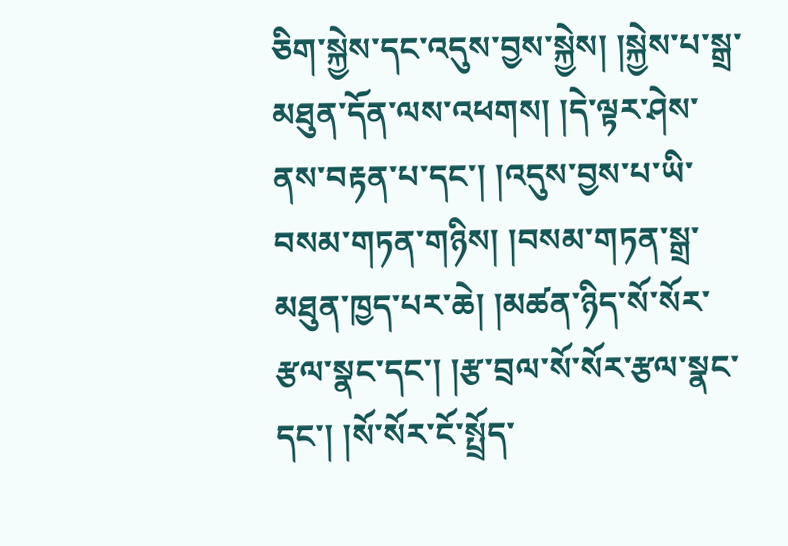ཅིག་སྐྱེས་དང་འདུས་བྱས་སྐྱེས། །སྐྱེས་པ་སྒྲ་མཐུན་དོན་ལས་འཕགས། །དེ་ལྟར་ཤེས་ནས་བརྟན་པ་དང་། །འདུས་བྱས་པ་ཡི་བསམ་གཏན་གཉིས། །བསམ་གཏན་སྒྲ་མཐུན་ཁྱད་པར་ཆེ། །མཚན་ཉིད་སོ་སོར་རྩལ་སྣང་དང་། །རྩ་བྲལ་སོ་སོར་རྩལ་སྣང་དང་། །སོ་སོར་ངོ་སྤྲོད་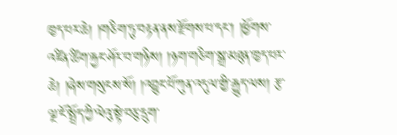ཁྱད་པར་ཆེ། །གཅིག་ཏུ་བརྟན་ནས་རྫོགས་པ་དང་། །ཕྱོགས་འཛིན་ཚིག་རྐྱང་ཤོར་བ་གཉིས། །ཉག་གཅིག་སྒྲ་མཐུན་ཁྱད་པར་ཆེ། །ཞེས་གསུངས་སོ། །འབྱུང་པོ་ཀུན་འདུལ་གྱི་རྒྱུད་ལས། རྩ་ལྔ་ངོ་སྤྲོད་ཀྱི་ལེའུ་སྟེ་བཅུ་དྲུག་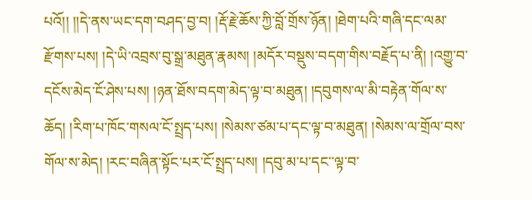པའོ།། །།དེ་ནས་ཡང་དག་བཤད་བྱ་བ། །རྡོ་རྗེ་ཆོས་ཀྱི་བློ་གྲོས་ཉོན། །ཐེག་པའི་གཞི་དང་ལམ་རྫོགས་པས། །དེ་ཡི་འབྲས་བུ་སྒྲ་མཐུན་རྣམས། །མདོར་བསྡུས་བདག་གིས་བརྗོད་པ་ནི། །འགྱུ་བ་དངོས་མེད་ངོ་ཤེས་པས། །ཉན་ཐོས་བདག་མེད་ལྟ་བ་མཐུན། །དབུགས་ལ་མི་བརྟེན་གོལ་ས་ཆོད། །རིག་པ་ཁོང་གསལ་ངོ་སྤྲད་པས། །སེམས་ཙམ་པ་དང་ལྟ་བ་མཐུན། །སེམས་ལ་གྲོལ་བས་གོལ་ས་མེད། །རང་བཞིན་སྟོང་པར་ངོ་སྤྲད་པས། །དབུ་མ་པ་དང་་ལྟ་བ་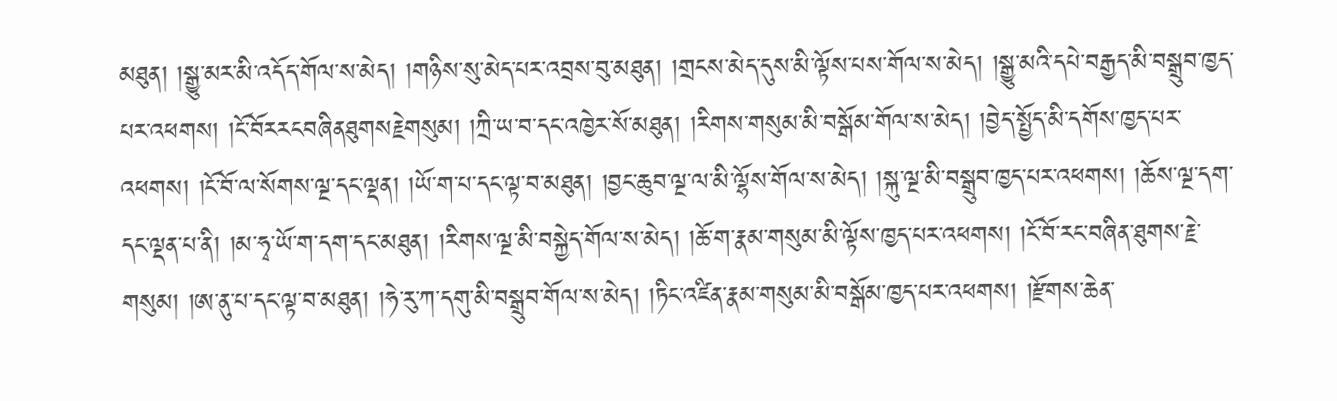མཐུན། །སྒྱུ་མར་མི་འདོད་གོལ་ས་མེད། །གཉིས་སུ་མེད་པར་འབྲས་བུ་མཐུན། །གྲངས་མེད་དུས་མི་ལྟོས་པས་གོལ་ས་མེད། །སྒྱུ་མའི་དཔེ་བརྒྱད་མི་བསྒྲུབ་ཁྱད་པར་འཕགས། །ངོ་བོརརངབཞིནཐུགསརྗེགསུམ། །ཀྲི་ཡ་བ་དང་འཁྱེར་སོ་མཐུན། །རིགས་གསུམ་མི་བསྒོམ་གོལ་ས་མེད། །བྱེད་སྤྱོད་མི་དགོས་ཁྱད་པར་འཕགས། །ངོ་བོ་ལ་སོགས་ལྔ་དང་ལྡན། །ཡོ་ག་པ་དང་ལྟ་བ་མཐུན། །བྱང་ཆུབ་ལྔ་ལ་མི་ལྷོས་གོལ་ས་མེད། །སྐུ་ལྔ་མི་བསྒྲུབ་ཁྱད་པར་འཕགས། །ཆོས་ལྔ་དག་དང་ལྡན་པ་ནི། །མ་ཧྭ་ཡོ་ག་དག་དང་མཐུན། །རིགས་ལྔ་མི་བསྐྱེད་གོལ་ས་མེད། །ཆོ་ག་རྣམ་གསུམ་མི་ལྟོས་ཁྱད་པར་འཕགས། །ངོ་བོ་རང་བཞིན་ཐུགས་རྗེ་གསུམ། །ཨ་ནུ་པ་དང་ལྟ་བ་མཐུན། །ཧེ་རུ་ཀ་དགུ་མི་བསྒྲུབ་གོལ་ས་མེད། །ཏིང་འཛིན་རྣམ་གསུམ་མི་བསྒོམ་ཁྱད་པར་འཕགས། །རྫོགས་ཆེན་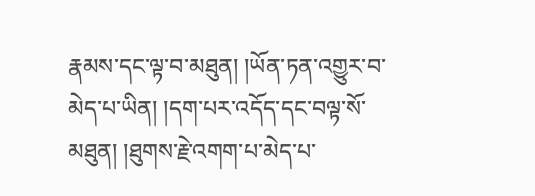རྣམས་དང་ལྟ་བ་མཐུན། །ཡོན་ཏན་འགྱུར་བ་མེད་པ་ཡིན། །དག་པར་འདོད་དང་བལྟ་སོ་མཐུན། །ཐུགས་རྗེ་འགག་པ་མེད་པ་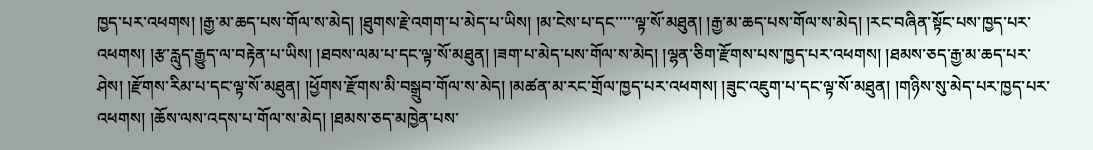ཁྱད་པར་འཕགས། །རྒྱ་མ་ཆད་པས་གོལ་ས་མེད། །ཐུགས་རྗེ་འགག་པ་མེད་པ་ཡིས། །མ་ངེས་པ་དང་་་་་ལྟ་སོ་མཐུན། །རྒྱ་མ་ཆད་པས་གོལ་ས་མེད། །རང་བཞིན་སྟོང་པས་ཁྱད་པར་འཕགས། །རྩ་རླུད་རྒྱུད་ལ་བརྟེན་པ་ཡིས། །ཐབས་ལམ་པ་དང་ལྟ་སོ་མཐུན། །ཟག་པ་མེད་པས་གོལ་ས་མེད། །ལྷན་ཅིག་རྫོགས་པས་ཁྱད་པར་འཕགས། །ཐམས་ཅད་རྒྱ་མ་ཆད་པར་ཤེས། །རྫོགས་རིམ་པ་དང་ལྟ་སོ་མཐུན། །ཕྱོགས་རྫོགས་མི་བསྒྲུབ་གོལ་ས་མེད། །མཚན་མ་རང་གྲོལ་ཁྱད་པར་འཕགས། །ཟུང་འཇུག་པ་དང་ལྟ་སོ་མཐུན། །གཉིས་སུ་མེད་པར་ཁྱད་པར་འཕགས། །ཆོས་ལས་འདས་པ་གོལ་ས་མེད། །ཐམས་ཅད་མཁྱེན་པས་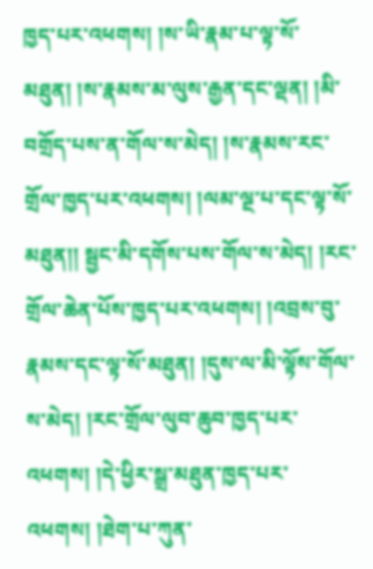ཁྱད་པར་འཕགས། །ས་ཡི་རྣམ་པ་ལྟ་སོ་མཐུན། །ས་རྣམས་མ་ལུས་རྒྱན་དང་ལྡན། །མི་བགྲོད་པས་ན་གོལ་ས་མེད། །ས་རྣམས་རང་གྲོལ་ཁྱད་པར་འཕགས། །ལམ་ལྔ་པ་དང་ལྟ་སོ་མཐུན།། སྦྱང་མི་དགོས་པས་གོལ་ས་མེད། །རང་གྲོལ་ཆེན་པོས་ཁྱད་པར་འཕགས། །འབྲས་བུ་རྣམས་དང་ལྟ་སོ་མཐུན། །དུས་ལ་མི་ལྟོས་གོལ་ས་མེད། །རང་གྲོལ་ལུབ་ཆུབ་ཁྱད་པར་འཕགས། །དེ་ཕྱིར་སྒྲ་མཐུན་ཁྱད་པར་འཕགས། །ཐེག་པ་ཀུན་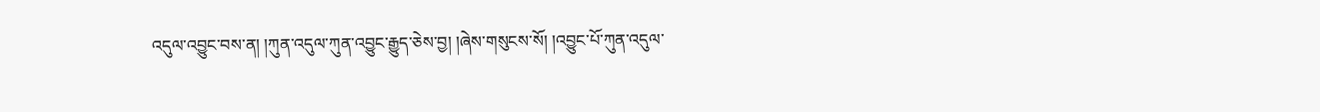འདུལ་འབྱུང་བས་ན། །ཀུན་འདུལ་ཀུན་འབྱུང་རྒྱུད་ཅེས་བྱ། །ཞེས་གསུངས་སོ། །འབྱུང་པོ་ཀུན་འདུལ་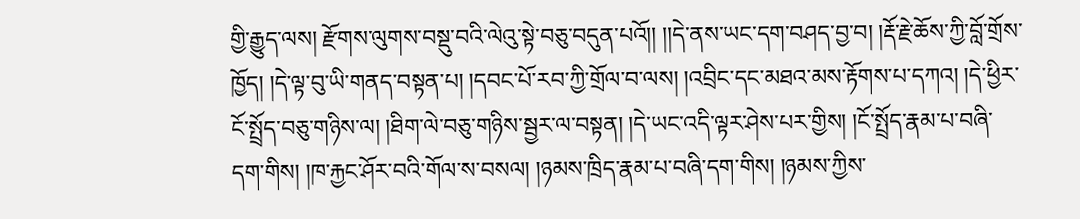གྱི་རྒྱུད་ལས། རྫོགས་ལུགས་བསྡུ་བའི་ལེའུ་སྟེ་བཅུ་བདུན་པའོ།། །།དེ་ནས་ཡང་དག་བཤད་བྱ་བ། །རྡོ་རྗེ་ཆོས་ཀྱི་བློ་གྲོས་ཁྱོད། །དེ་ལྟ་བུ་ཡི་གནད་བསྟན་པ། །དབང་པོ་རབ་ཀྱི་གྲོལ་བ་ལས། །འབྲིང་དང་མཐའ་མས་རྟོགས་པ་དཀའ། །དེ་ཕྱིར་ངོ་སྤྲོད་བཅུ་གཉིས་ལ། །ཐིག་ལེ་བཅུ་གཉིས་སྦྱར་ལ་བསྟན། །དེ་ཡང་འདི་ལྟར་ཤེས་པར་གྱིས། །ངོ་སྤྲོད་རྣམ་པ་བཞི་དག་གིས། །ཁ་རྐྱང་ཤོར་བའི་གོལ་ས་བསལ། །ཉམས་ཁྲིད་རྣམ་པ་བཞི་དག་གིས། །ཉམས་ཀྱིས་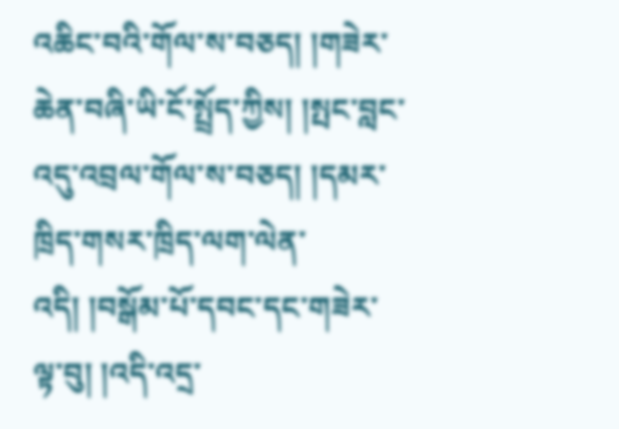འཆིང་བའི་གོལ་ས་བཅད། །གཟེར་ཆེན་བཞི་ཡི་ངོ་སྤྲོད་ཀྱིས། །སྤང་བླང་འདུ་འབྲལ་གོལ་ས་བཅད། །དམར་ཁྲིད་གསར་ཁྲིད་ལག་ལེན་འདི། །བསྒོམ་པོ་དབང་དང་གཟེར་ལྟ་བུ། །འདི་འདྲ་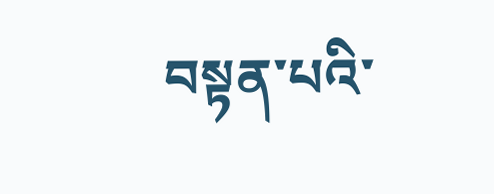བསྟན་པའི་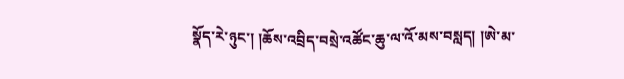སྣོད་རེ་ཉུང་། །ཆོས་འབྲིད་བསྲེ་འཚོང་ཆུ་ལ་འོ་མས་བསླད། །ཨེ་མ་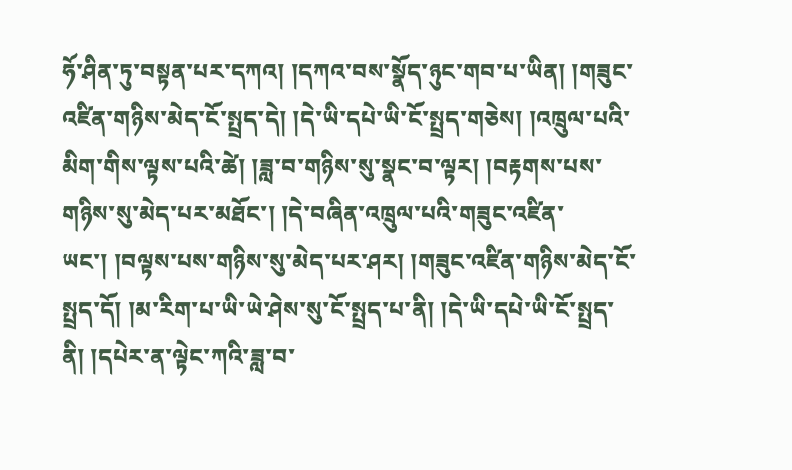ཧོ་ཤིན་ཏུ་བསྟན་པར་དཀའ། །དཀའ་བས་སྣོད་ཉུང་གབ་པ་ཡིན། །གཟུང་འཛིན་གཉིས་མེད་ངོ་སྤྲད་དེ། །དེ་ཡི་དཔེ་ཡི་ངོ་སྤྲད་གཅེས། །འཁྲུལ་པའི་མིག་གིས་ལྟས་པའི་ཚེ། །ཟླ་བ་གཉིས་སུ་སྣང་བ་ལྟར། །བརྟགས་པས་གཉིས་སུ་མེད་པར་མཐོང་། །དེ་བཞིན་འཁྲུལ་པའི་གཟུང་འཛིན་ཡང་། །བལྟས་པས་གཉིས་སུ་མེད་པར་ཤར། །གཟུང་འཛིན་གཉིས་མེད་ངོ་སྤྲད་དོ། །མ་རིག་པ་ཡི་ཡེ་ཤེས་སུ་ངོ་སྤྲད་པ་ནི། །དེ་ཡི་དཔེ་ཡི་ངོ་སྤྲད་ནི། །དཔེར་ན་ལྟེང་ཀའི་ཟླ་བ་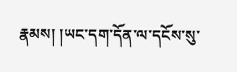རྣམས། །ཡང་དག་དོན་ལ་དངོས་སུ་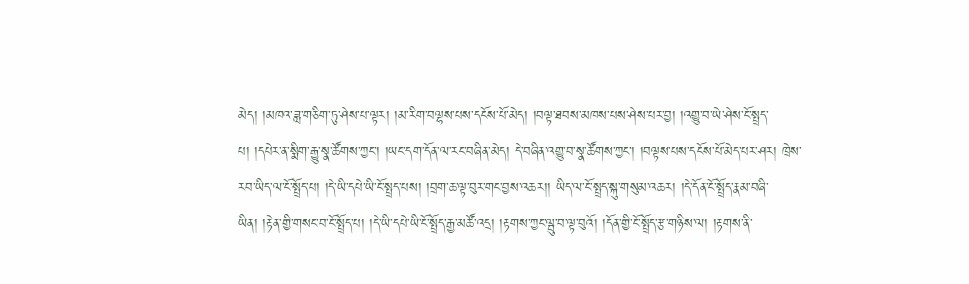མེད། །མཁའ་ཟླ་གཅིག་ཏུ་ཤེས་པ་ལྟར། །མ་རིག་བལྷས་པས་དངོས་པོ་མེད། །བལྟ་ཐབས་མཁས་པས་ཤེས་པར་བྱ། །འགྱུ་བ་ཡེ་ཤེས་ངོ་སྤྲད་པ། །དཔེར་ན་སྨིག་རྒྱུ་སྣ་ཚོགས་ཀྱང་། །ཡང་དག་དོན་ལ་རང་བཞིན་མེད། དེ་བཞིན་འགྱུ་བ་སྣ་ཚོགས་ཀྱང་། །བལྟས་པས་དངོས་པོ་མེད་པར་ཤར། ཁྲེས་རབ་ཡིད་ལ་ངོ་སྤྲོད་པ། །དེ་ཡི་དཔེ་ཡི་ངོ་སྤྲད་པས། །བྲག་ཆ་ལྟ་བུར་གང་བྱས་འཆར།། ཡིད་ལ་ངོ་སྤྲད་སྐུ་གསུམ་འཆར། །དེ་དོན་ངོ་སྤྲོད་རྣམ་བཞི་ཡིན། །རྟེན་གྱི་གསང་བ་ངོ་སྤྲོད་པ། །དེ་ཡི་དཔེ་ཡི་ངོ་སྤྲོད་རྒྱ་མཚོ་འདྲ། །རྟགས་ཀྱང་ལྦུ་བ་ལྟ་བུའོ། །དོན་གྱི་ངོ་སྤྲོད་རྩ་གཉིས་ལ། །རྟགས་ནི་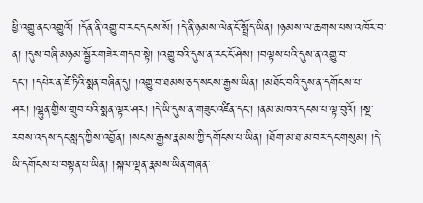ཕྱི་འགྱུ་ནང་འགྱུའོ། །དོན་ནི་འགྱུ་བ་རང་དངས་སོ། །དེ་ནི་ཉམས་ལེན་ངོ་སྤྲོད་ཡིན། །ཉམས་ལ་ཆགས་པས་འཁོར་བ་ན། །དུས་བཞི་མཉམ་སྦྱོར་གཟེར་གདབ་སྟེ། །འགྱུ་བའི་དུས་ན་རང་ངོ་ཤེས། །བལྟས་པའི་དུས་ན་འགྱུ་བ་དང་། །དཔེར་ན་ཛེ་ཏིའི་སྨན་བཞིན་དུ། །འགྱུ་བ་ཐམས་ཅད་སངས་རྒྱས་ཡིན། །མཐོང་བའི་དུས་ན་དགོངས་པ་ཤར། །ལྷུན་གྱིས་གྲུབ་པའི་སྨན་ལྟར་ཤར། །དེ་ཡི་དུས་ན་གཟུང་འཛིན་དང་། །ནམ་མཁའ་དངས་པ་ལྟ་བུའོ། །སྔ་རབས་འདས་དང་སླད་ཀྱིས་འབྱོན། །སངས་རྒྱས་རྣམས་ཀྱི་དགོངས་པ་ཡིན། །ཐོག་མ་ཐ་མ་བར་དང་གསུམ། །དེ་ཡི་དགོངས་པ་བསྟན་པ་ཡིན། །སྐལ་ལྡན་རྣམས་ཡིན་གཞན་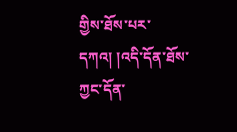གྱིས་ཐོས་པར་དཀའ། །འདི་དོན་ཐོས་ཀྱང་དོན་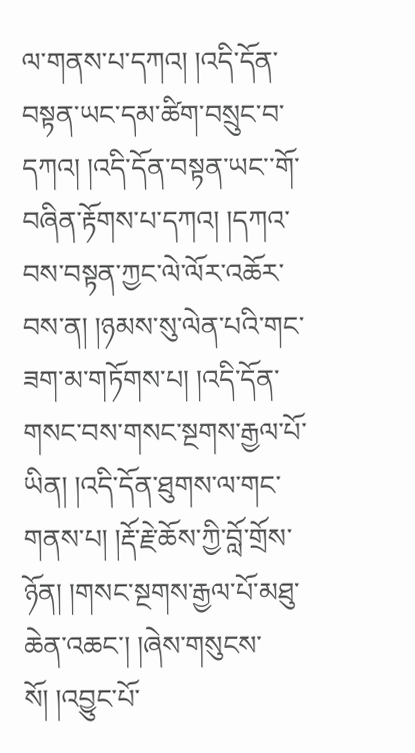ལ་གནས་པ་དཀའ། །འདི་དོན་བསྟན་ཡང་དམ་ཚིག་བསྲུང་བ་དཀའ། །འདི་དོན་བསྟན་ཡང་་གོ་བཞིན་རྟོགས་པ་དཀའ། །དཀའ་བས་བསྟན་ཀྱང་ལེ་ལོར་འཆོར་བས་ན། །ཉམས་སུ་ལེན་པའི་གང་ཟག་མ་གཏོགས་པ། །འདི་དོན་གསང་བས་གསང་སྔགས་རྒྱལ་པོ་ཡིན། །འདི་དོན་ཐུགས་ལ་གང་གནས་པ། །རྡོ་རྗེ་ཆོས་ཀྱི་བློ་གྲོས་ཉོན། །གསང་སྔགས་རྒྱལ་པོ་མཐུ་ཆེན་འཆང་། །ཞེས་གསུངས་སོ། །འབྱུང་པོ་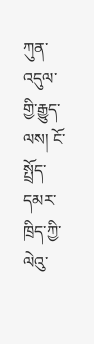ཀུན་འདུལ་གྱི་རྒྱུད་ལས། ངོ་སྤྲོད་དམར་ཁྲིད་ཀྱི་ལེའུ་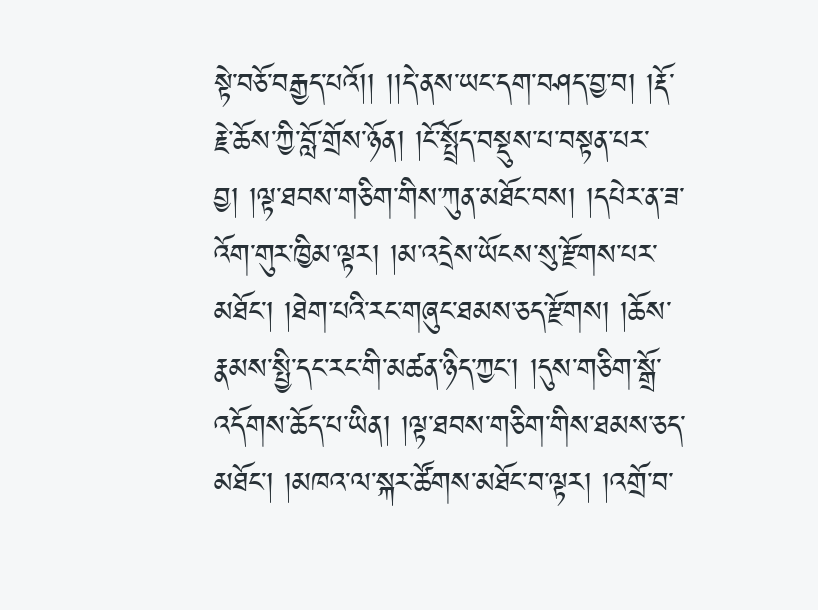སྟེ་བཅོ་བརྒྱད་པའོ།། །།དེ་ནས་ཡང་དག་བཤད་བྱ་བ། །རྡོ་རྗེ་ཆོས་ཀྱི་བློ་གྲོས་ཉོན། །ངོ་སྤྲོད་བསྡུས་པ་བསྟན་པར་བྱ། །ལྟ་ཐབས་གཅིག་གིས་ཀུན་མཐོང་བས། །དཔེར་ན་ཟ་འོག་གུར་ཁྱིམ་ལྟར། །མ་འདྲེས་ཡོངས་སུ་རྫོགས་པར་མཐོང་། །ཐེག་པའི་རང་གཞུང་ཐམས་ཅད་རྫོགས། །ཆོས་རྣམས་སྤྱི་དང་རང་གི་མཚན་ཉིད་ཀྱང་། །དུས་གཅིག་སྒྲོ་འདོགས་ཆོད་པ་ཡིན། །ལྟ་ཐབས་གཅིག་གིས་ཐམས་ཅད་མཐོང་། །མཁའ་ལ་སྐར་ཚོགས་མཐོང་བ་ལྟར། །འགྲོ་བ་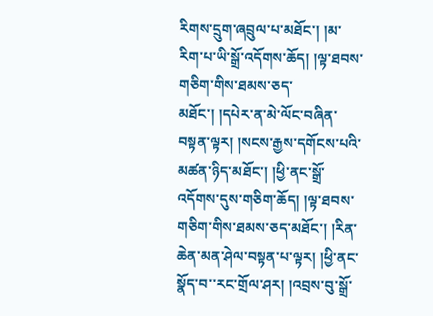རིགས་དྲུག་ཞབྲུལ་པ་མཐོང་། །མ་རིག་པ་ཡི་སྒྲོ་འདོགས་ཆོད། །ལྟ་ཐབས་གཅིག་གིས་ཐམས་ཅད་མཐོང་། །དཔེར་ན་མེ་ལོང་བཞིན་བསྟན་ལྟར། །སངས་རྒྱས་དགོངས་པའི་མཚན་ཉིད་མཐོང་། །ཕྱི་ནང་སྒྲོ་འདོགས་དུས་གཅིག་ཆོད། །ལྟ་ཐབས་གཅིག་གིས་ཐམས་ཅད་མཐོང་། །རིན་ཆེན་མན་ཤེལ་བསྟན་པ་ལྟར། །ཕྱི་ནང་སྣོད་བ་་རང་གྲོལ་ཤར། །འབྲས་བུ་སྒྲོ་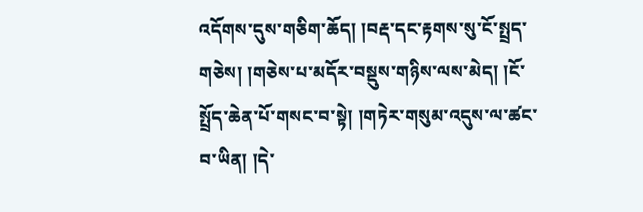འདོགས་དུས་གཅིག་ཆོད། །བརྡ་དང་རྟགས་སུ་ངོ་སྤྲད་གཅེས། །གཅེས་པ་མདོར་བསྡུས་གཉིས་ལས་མེད། །ངོ་སྤྲོད་ཆེན་པོ་གསང་བ་སྟེ། །གཏེར་གསུམ་འདུས་ལ་ཚང་བ་ཡིན། །དེ་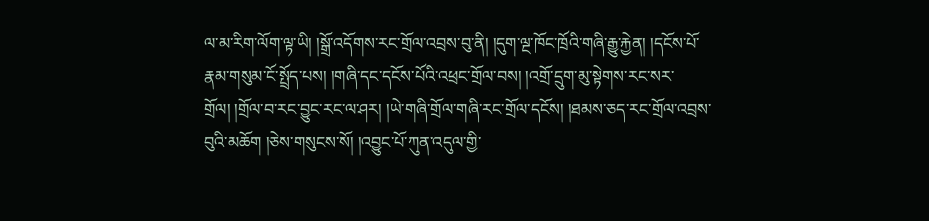ལ་མ་རིག་ལོག་ལྟ་ཡི། །སྒྲོ་འདོགས་རང་གྲོལ་འབྲས་བུ་ནི། །དུག་ལྔ་ཁོང་ཁྲོའི་གཞི་རྒྱུ་རྐྱེན། །དངོས་པོ་རྣམ་གསུམ་ངོ་སྤྲོད་པས། །གཞི་དང་དངོས་པོའི་འཕྲང་གྲོལ་བས། །འགྲོ་དྲུག་མུ་སྟེགས་རང་སར་གྲོལ། །གྲོལ་བ་རང་བྱུང་རང་ལ་ཤར། །ཡེ་གཞི་གྲོལ་གཞི་རང་གྲོལ་དངོས། །ཐམས་ཅད་རང་གྲོལ་འབྲས་བུའི་མཆོག །ཅེས་གསུངས་སོ། །འབྱུང་པོ་ཀུན་འདུལ་གྱི་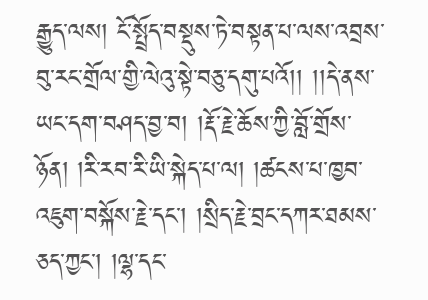རྒྱུད་ལས། ངོ་སྤྲོད་བསྡུས་ཏེ་བསྟན་པ་ལས་འབྲས་བུ་རང་གྲོལ་གྱི་ལེའུ་སྟེ་བཅུ་དགུ་པའོ།། །།དེ་ནས་ཡང་དག་བཤད་བྱ་བ། །རྡོ་རྗེ་ཆོས་ཀྱི་བློ་གྲོས་ཉོན། །རི་རབ་རི་ཡི་སྐེད་པ་ལ། །ཚངས་པ་ཁྱབ་འཇུག་བསྐོས་རྗེ་དང་། །སྲིད་རྗེ་བྲང་དཀར་ཐམས་ཅད་ཀྱང་། །ལྷ་དང་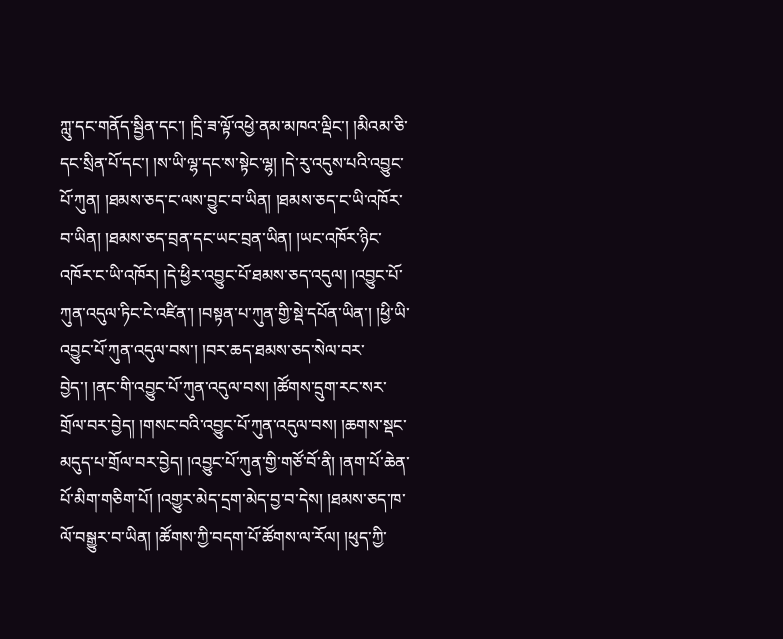ཀླུ་དང་གནོད་སྦྱིན་དང་། །དྲི་ཟ་ལྟོ་འཕྱེ་ནམ་མཁའ་ལྡིང་། །མིའམ་ཅི་དང་སྲིན་པོ་དང་། །ས་ཡི་ལྷ་དང་ས་སྟེང་ལྷ། །དེ་རུ་འདུས་པའི་འབྱུང་པོ་ཀུན། །ཐམས་ཅད་ང་ལས་བྱུང་བ་ཡིན། །ཐམས་ཅད་ང་ཡི་འཁོར་བ་ཡིན། །ཐམས་ཅད་བྲན་དང་ཡང་བྲན་ཡིན། །ཡང་འཁོར་ཉིང་འཁོར་ང་ཡི་འཁོར། །དེ་ཕྱིར་འབྱུང་པོ་ཐམས་ཅད་འདུལ། །འབྱུང་པོ་ཀུན་འདུལ་ཏིང་ངེ་འཛིན་། །བསྟན་པ་ཀུན་གྱི་སྡེ་དཔོན་ཡིན་། །ཕྱི་ཡི་འབྱུང་པོ་ཀུན་འདུལ་བས་། །བར་ཆད་ཐམས་ཅད་སེལ་བར་བྱེད་། །ནང་གི་འབྱུང་པོ་ཀུན་འདུལ་བས། །ཚོགས་དྲུག་རང་སར་གྲོལ་བར་བྱེད། །གསང་བའི་འབྱུང་པོ་ཀུན་འདུལ་བས། །ཆགས་སྡང་མདུད་པ་གྲོལ་བར་བྱེད། །འབྱུང་པོ་ཀུན་གྱི་གཙོ་བོ་ནི། །ནག་པོ་ཆེན་པོ་མིག་གཅིག་པོ། །འགྱུར་མེད་དྲག་མེད་བྱ་བ་དེས། །ཐམས་ཅད་ཁ་ལོ་བསྒྱུར་བ་ཡིན། །ཚོགས་ཀྱི་བདག་པོ་ཚོགས་ལ་རོལ། །ཕུད་ཀྱི་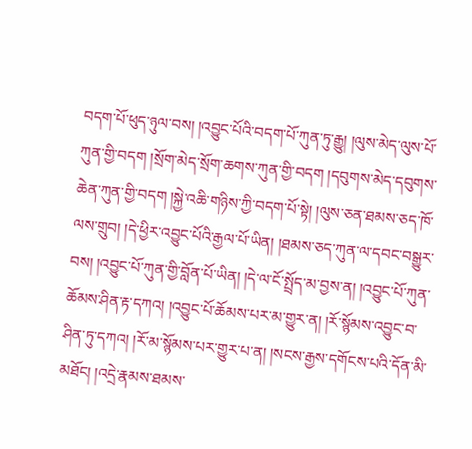བདག་པོ་ཕུད་ཉུལ་བས། །འབྱུང་པོའི་བདག་པོ་ཀུན་ཏུ་རྒྱུ། །ལུས་མེད་ལུས་པོ་ཀུན་གྱི་བདག །སྲོག་མེད་སྲོག་ཆགས་ཀུན་གྱི་བདག །དབུགས་མེད་དབུགས་ཆེན་ཀུན་གྱི་བདག །སྐྱེ་འཆི་གཉིས་ཀྱི་བདག་པོ་སྟེ། །ལུས་ཅན་ཐམས་ཅད་ཁོ་ལས་གྲུབ། །དེ་ཕྱིར་འབྱུང་པོའི་རྒྱལ་པོ་ཡིན། །ཐམས་ཅད་ཀུན་ལ་དབང་བསྒྱུར་བས། །འབྱུང་པོ་ཀུན་གྱི་བློན་པོ་ཡིན། །དེ་ལ་ངོ་སྤྲོད་མ་བྱས་ན། །འབྱུང་པོ་ཀུན་ཆོམས་ཤིན་རྟ་དཀའ། །འབྱུང་པོ་ཆོམས་པར་མ་གྱུར་ན། །རོ་སྙོམས་འབྱུང་བ་ཤིན་ཏུ་དཀའ། །རོ་མ་སྙོམས་པར་གྱུར་པ་ན། །སངས་རྒྱས་དགོངས་པའི་དོན་མི་མཐོང། །འདྲེ་རྣམས་ཐམས་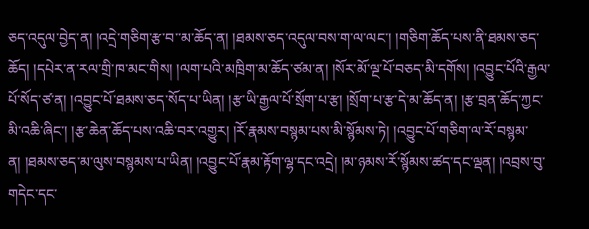ཅད་འདུལ་བྱེད་ན། །འདྲེ་གཅིག་རྩ་བ་་མ་ཆོད་ན། །ཐམས་ཅད་འདུལ་བས་ག་ལ་ལང་། །གཅིག་ཆོད་པས་ནི་ཐམས་ཅད་ཆོད། །དཔེར་ན་རལ་གྲི་ཁ་མང་གིས། །ལག་པའི་མཁྲིག་མ་ཆོད་ཙམ་ན། །སོར་མོ་ལྔ་པོ་བཅད་མི་དགོས། །འབྱུང་པོའི་རྒྱལ་པོ་སོད་ཙ་ན། །འབྱུང་པོ་ཐམས་ཅད་སོད་པ་ཡིན། །རྩ་ཡི་རྒྱལ་པོ་སྲོག་པ་རྩ། །སྲོག་པ་རྩ་དེ་མ་ཆོད་ན། །རྩ་བྲན་ཆོད་ཀྱང་མི་འཆི་ཞིང་། །རྩ་ཆེན་ཆོད་པས་འཆི་བར་འགྱུར། །རོ་རྣམས་བསྙམ་པས་མི་སྙོམས་ཏེ། །འབྱུང་པོ་གཅིག་ལ་རོ་བསྙམ་ན། །ཐམས་ཅད་མ་ལུས་བསྙམས་པ་ཡིན། །འབྱུང་པོ་རྣམ་རྟོག་ལྷ་དང་འདྲེ། །མ་ཉམས་རོ་སྙོམས་ཚད་དང་ལྡན། །འབྲས་བུ་གདེང་དང་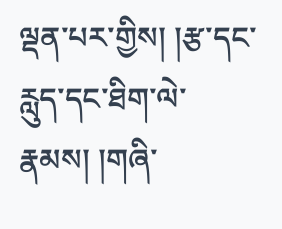ལྡན་པར་གྱིས། །རྩ་དང་རླུད་དང་ཐིག་ལེ་རྣམས། །གཞི་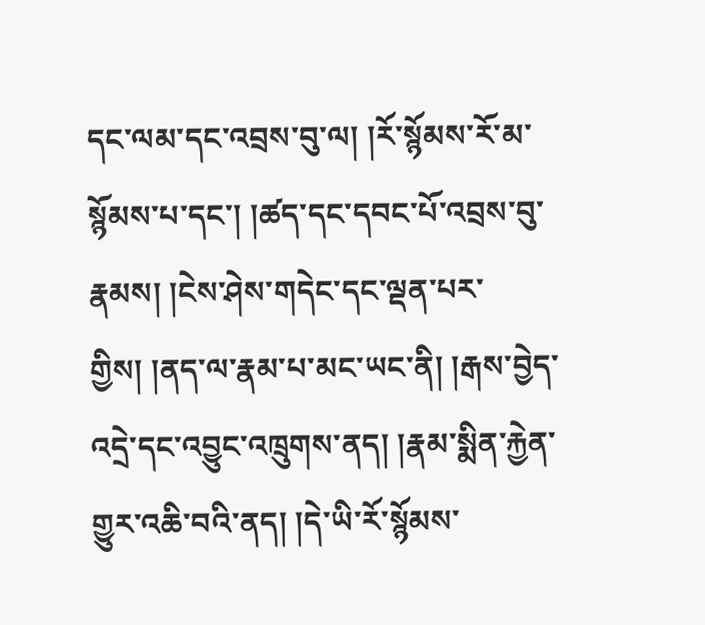དང་ལམ་དང་འབྲས་བུ་ལ། །རོ་སྙོམས་རོ་མ་སྙོམས་པ་དང་། །ཚད་དང་དབང་པོ་འབྲས་བུ་རྣམས། །ངེས་ཤེས་གདེང་དང་ལྡན་པར་གྱིས། །ནད་ལ་རྣམ་པ་མང་ཡང་ནི། །རྒས་བྱེད་འདྲེ་དང་འབྱུང་འཁྲུགས་ནད། །རྣམ་སྨིན་རྐྱེན་གྱུར་འཆི་བའི་ནད། །དེ་ཡི་རོ་སྙོམས་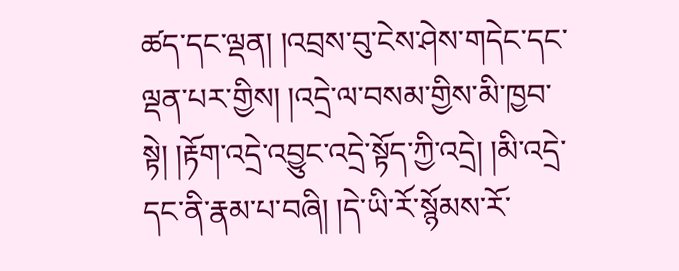ཚད་དང་ལྡན། །འབྲས་བུ་ངེས་ཤེས་གདེང་དང་ལྡན་པར་གྱིས། །འདྲེ་ལ་བསམ་གྱིས་མི་ཁྱབ་སྟེ། །རྟོག་འདྲེ་འབྱུང་འདྲེ་སྟོད་ཀྱི་འདྲེ། །མི་འདྲེ་དང་ནི་རྣམ་པ་བཞི། །དེ་ཡི་རོ་སྙོམས་རོ་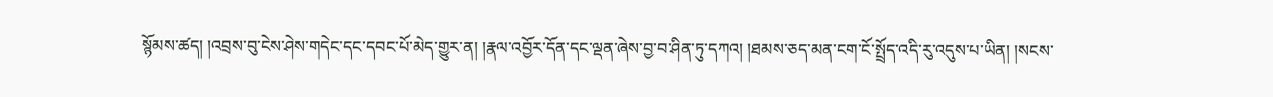སྙོམས་ཚད། །འབྲས་བུ་ངེས་ཤེས་གདེང་དང་དབང་པོ་མེད་གྱུར་ན། །རྣལ་འབྱོར་དོན་དང་ལྡན་ཞེས་བྱ་བ་ཤིན་ཏུ་དཀའ། །ཐམས་ཅད་མན་ངག་ངོ་སྤྲོད་འདི་རུ་འདུས་པ་ཡིན། །སངས་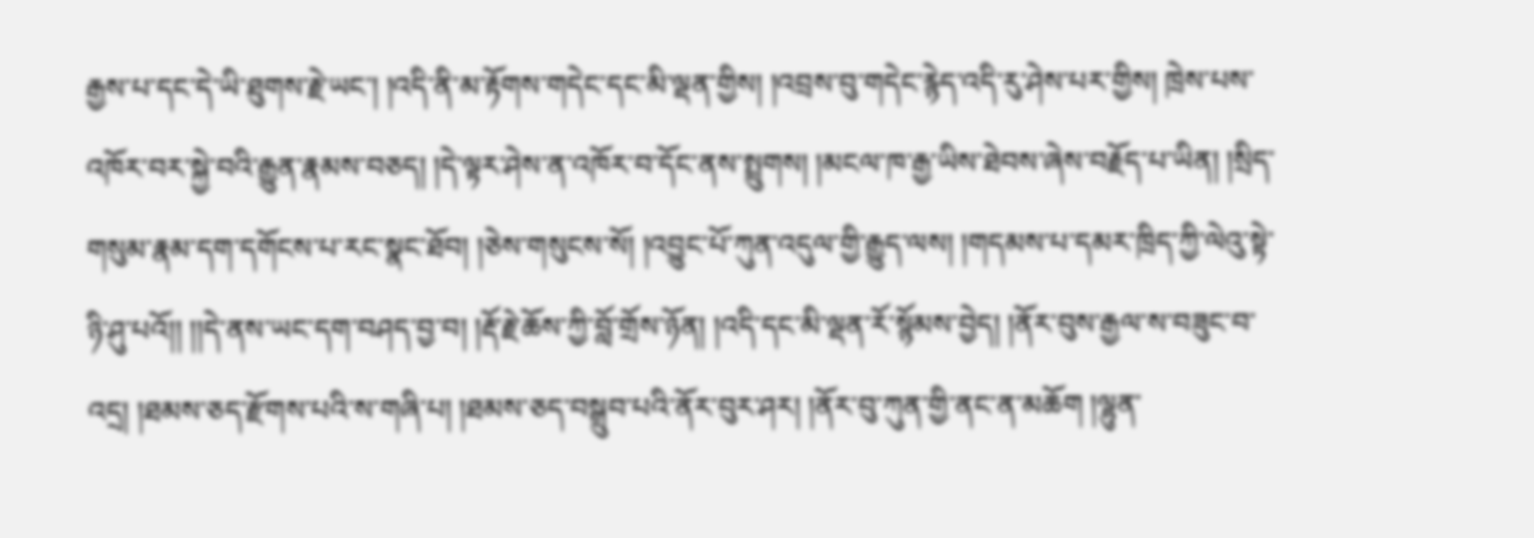རྒྱས་པ་དང་དེ་ཡི་ཐུགས་རྗེ་ཡང་། །འདི་ནི་མ་རྟོགས་གདེང་དང་མི་ལྡན་གྱིས། །འབྲས་བུ་གདེང་རྙེད་འདི་རུ་ཤེས་པར་གྱིས། ཁྲེས་པས་འཁོར་བར་སྐྱེ་བའི་རྒྱུན་རྣམས་བཅད། །དེ་ལྟར་ཤེས་ན་འཁོར་བ་དོང་ནས་སྤྲུགས། །མངལ་ཁ་རྒྱ་ཡིས་ཐེབས་ཞེས་བརྗོད་པ་ཡིན། །སྲིད་གསུམ་རྣམ་དག་དགོངས་པ་རང་སྣང་ཐོབ། །ཅེས་གསུངས་སོ། །འབྱུང་པོ་ཀུན་འདུལ་གྱི་རྒྱུད་ལས། །གདམས་པ་དམར་ཁྲིད་ཀྱི་ལེའུ་སྟེ་ཉི་ཤུ་པའོ།། །།དེ་ནས་ཡང་དག་བཤད་བྱ་བ། །རྡོ་རྗེ་ཆོས་ཀྱི་བློ་གྲོས་ཉོན། །འདི་དང་མི་ལྡན་རོ་སྙོམས་བྱེད། །ནོར་བུས་རྒྱལ་ས་བཟུང་བ་འདྲ། །ཐམས་ཅད་རྫོགས་པའི་ས་གཞི་པ། །ཐམས་ཅད་བསྒྲུབ་པའི་ནོར་བུར་ཤར། །ནོར་བུ་ཀུན་གྱི་ནང་ན་མཆོག །ལྷུན་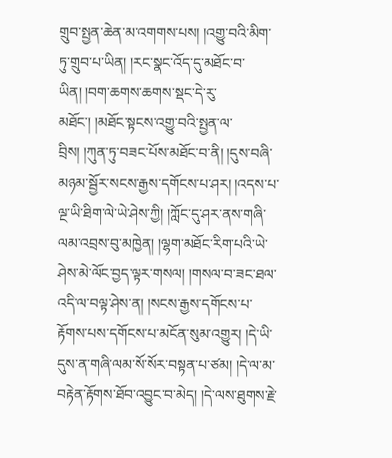གྲུབ་སྤྱན་ཆེན་མ་འགགས་པས། །འགྱུ་བའི་མིག་ཏུ་གྲུབ་པ་ཡིན། །རང་སྣང་འོད་དུ་མཐོང་བ་ཡིན། །བག་ཆགས་ཆགས་སྡང་དེ་རུ་མཐོང་། །མཐོང་སྟངས་འགྱུ་བའི་སྤྱན་ལ་བྲིས། །ཀུན་ཏུ་བཟང་པོས་མཐོང་བ་ནི། །དུས་བཞི་མཉམ་སྦྱོར་སངས་རྒྱས་དགོངས་པ་ཤར། །འདས་པ་ལྔ་ཡི་ཐིག་ལེ་ཡེ་ཤེས་ཀྱི། །ཀློང་དུ་ཤར་ནས་གཞི་ལམ་འབྲས་བུ་མཁྱེན། །ལྷག་མཐོང་རིག་པའི་ཡེ་ཤེས་མེ་ལོང་བྱད་ལྟར་གསལ། །གསལ་བ་ཟང་ཐལ་འདི་ལ་བལྟ་ཤེས་ན། །སངས་རྒྱས་དགོངས་པ་རྟོགས་པས་དགོངས་པ་མངོན་སུམ་འགྱུར། །དེ་ཡི་དུས་ན་གཞི་ལམ་སོ་སོར་བསྟན་པ་ཙམ། །དེ་ལ་མ་བརྟེན་རྟོགས་ཐོབ་འབྱུང་བ་མེད། །དེ་ལས་ཐུགས་རྗེ་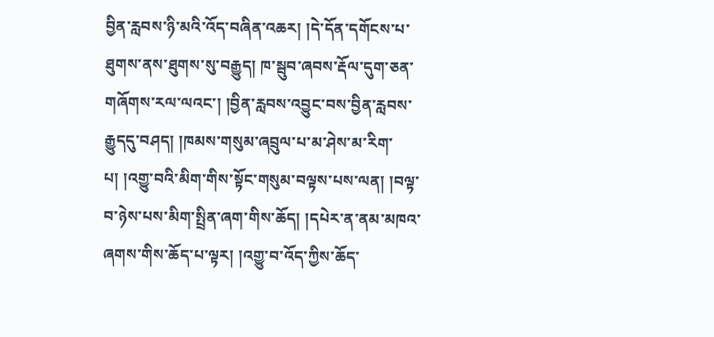བྱིན་རླབས་ཉི་མའི་འོད་བཞིན་འཆར། །དེ་དོན་དགོངས་པ་ཐུགས་ནས་ཐུགས་སུ་བརྒྱུད། ཁ་སྦུབ་ཞབས་རྡོལ་དུག་ཅན་གཞོགས་རལ་ལའང་། །བྱིན་རླབས་འབྱུང་བས་བྱིན་རླབས་རྒྱུདདུ་བཤད། །ཁམས་གསུམ་ཞབྲུལ་པ་མ་ཤེས་མ་རིག་པ། །འགྱུ་བའི་མིག་གིས་སྟོང་གསུམ་བལྟས་པས་ལན། །བལྟ་བ་ཉེས་པས་མིག་སྤྲིན་ཞག་གིས་ཆོད། །དཔེར་ན་ནམ་མཁའ་ཞགས་གིས་ཆོད་པ་ལྟར། །འགྱུ་བ་འོད་ཀྱིས་ཆོད་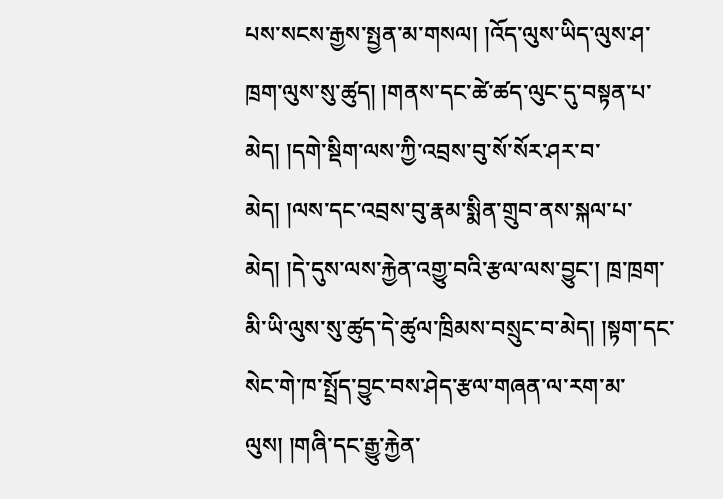པས་སངས་རྒྱས་སྤྱན་མ་གསལ། །འོད་ལུས་ཡིད་ལུས་ཤ་ཁྲག་ལུས་སུ་ཚུད། །གནས་དང་ཚེ་ཚད་ལུང་དུ་བསྟན་པ་མེད། །དགེ་སྡིག་ལས་ཀྱི་འབྲས་བུ་སོ་སོར་ཤར་བ་མེད། །ལས་དང་འབྲས་བུ་རྣམ་སྨིན་གྲུབ་ནས་སྐལ་པ་མེད། །དེ་དུས་ལས་རྐྱེན་འགྱུ་བའི་རྩལ་ལས་བྱུང་། ཁྲ་ཁྲག་མི་ཡི་ལུས་སུ་ཚུད་དེ་ཚུལ་ཁྲིམས་བསྲུང་བ་མེད། །སྟག་དང་སེང་གེ་ཁ་སྤྲོད་བྱུང་བས་ཤེད་རྩལ་གཞན་ལ་རག་མ་ལུས། །གཞི་དང་རྒྱུ་རྐྱེན་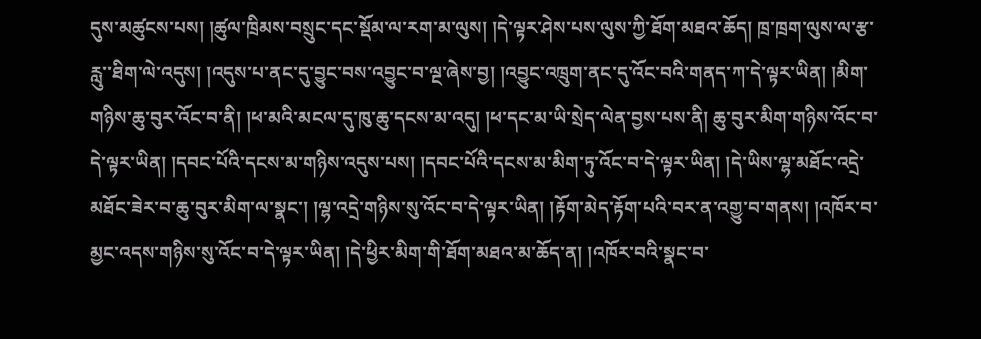དུས་མཚུངས་པས། །ཚུལ་ཁྲིམས་བསྲུང་དང་སྡོམ་ལ་རག་མ་ལུས། །དེ་ལྟར་ཤེས་པས་ལུས་ཀྱི་ཐོག་མཐའ་ཆོད། ཁྲ་ཁྲག་ལུས་ལ་རྩ་རླུ་་ཐིག་ལེ་འདུས། །འདུས་པ་ནང་དུ་བྱུང་བས་འབྱུང་བ་ལྔ་ཞེས་བྱ། །འབྱུང་འཁྲུག་ནང་དུ་འོང་བའི་གནད་ཀ་དེ་ལྟར་ཡིན། །མིག་གཉིས་ཆུ་བུར་འོང་བ་ནི། །ཕ་མའི་མངལ་དུ་ཁུ་ཆུ་དངས་མ་འདུ། །ཕ་དང་མ་ཡི་སྲེད་ལེན་བྱས་པས་ནི། ཆུ་བུར་མིག་གཉིས་འོང་བ་དེ་ལྟར་ཡིན། །དབང་པོའི་དངས་མ་གཉིས་འདུས་པས། །དབང་པོའི་དངས་མ་མིག་ཏུ་འོང་བ་དེ་ལྟར་ཡིན། །དེ་ཡིས་ལྷ་མཐོང་འདྲེ་མཐོང་ཟེར་བ་ཆུ་བུར་མིག་ལ་སྣང་། །ལྷ་འདྲེ་གཉིས་སུ་འོང་བ་དེ་ལྟར་ཡིན། །རྟོག་མེད་རྟོག་པའི་བར་ན་འགྱུ་བ་གནས། །འཁོར་བ་མྱང་འདས་གཉིས་སུ་འོང་བ་དེ་ལྟར་ཡིན། །དེ་ཕྱིར་མིག་གི་ཐོག་མཐའ་མ་ཆོད་ན། །འཁོར་བའི་སྣང་བ་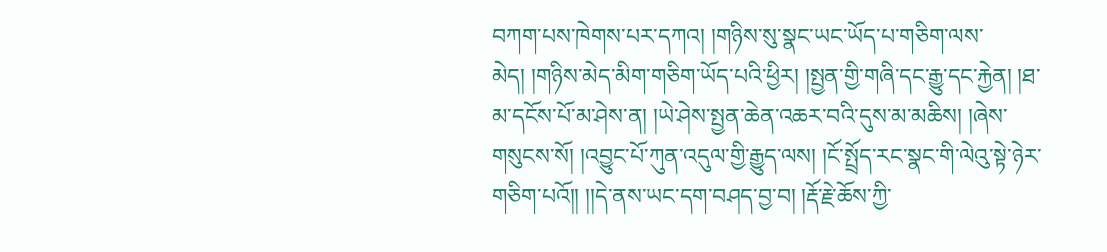བཀག་པས་ཁེགས་པར་དཀའ། །གཉིས་སུ་སྣང་ཡང་ཡོད་པ་གཅིག་ལས་མེད། །གཉིས་མེད་མིག་གཅིག་ཡོད་པའི་ཕྱིར། །སྤྱན་གྱི་གཞི་དང་རྒྱུ་དང་རྐྱེན། །ཐ་མ་དངོས་པོ་མ་ཤེས་ན། །ཡེ་ཤེས་སྤྱན་ཆེན་འཆར་བའི་དུས་མ་མཆིས། །ཞེས་གསུངས་སོ། །འབྱུང་པོ་ཀུན་འདུལ་གྱི་རྒྱུད་ལས། །ངོ་སྤྲོད་རང་སྣང་གི་ལེའུ་སྟེ་ཉེར་གཅིག་པའོ།། །།དེ་ནས་ཡང་དག་བཤད་བྱ་བ། །རྡོ་རྗེ་ཆོས་ཀྱི་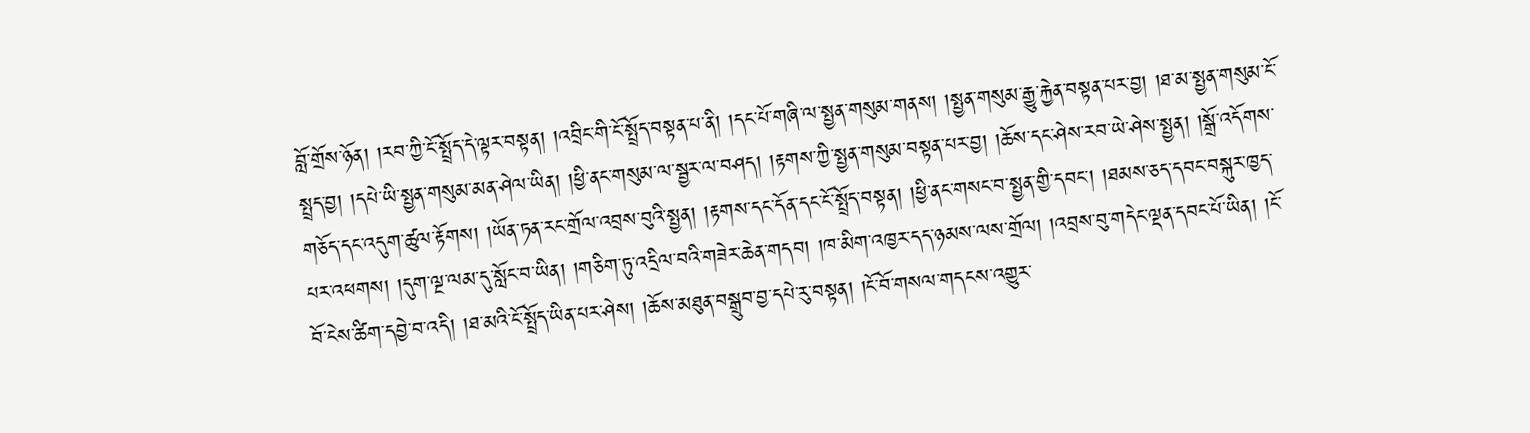བློ་གྲོས་ཉོན། །རབ་ཀྱི་ངོ་སྤྲོད་དེ་ལྟར་བསྟན། །འབྲིང་གི་ངོ་སྤྲོད་བསྟན་པ་ནི། །དང་པོ་གཞི་ལ་སྤྱན་གསུམ་གནས། །སྤྱན་གསུམ་རྒྱུ་རྐྱེན་བསྟན་པར་བྱ། །ཐ་མ་སྤྱན་གསུམ་ངོ་སྤྲད་བྱ། །དཔེ་ཡི་སྤྱན་གསུམ་མན་ཤེལ་ཡིན། །ཕྱི་ནང་གསུམ་ལ་སྦྱར་ལ་བཤད། །རྟགས་ཀྱི་སྤྱན་གསུམ་བསྟན་པར་བྱ། །ཆོས་དང་ཤེས་རབ་ཡེ་ཤེས་སྤྱན། །སྒྲོ་འདོགས་གཅོད་དང་འདུག་ཚུལ་རྟོགས། །ཡོན་ཏན་རང་གྲོལ་འབྲས་བུའི་སྤྱན། །རྟགས་དང་དོན་དང་ངོ་སྤྲོད་བསྟན། །ཕྱི་ནང་གསང་བ་སྤྱན་གྱི་དབང་། །ཐམས་ཅད་དབང་བསྐུར་ཁྱད་པར་འཕགས། །དུག་ལྔ་ལམ་དུ་སློང་བ་ཡིན། །གཅིག་ཏུ་འདྲིལ་བའི་གཟེར་ཆེན་གདབ། །ཁ་མིག་འཁྱར་དད་ཉམས་ལས་གྲོལ། །འབྲས་བུ་གདེང་ལྡན་དབང་པོ་ཡིན། །ངོ་བོ་ངེས་ཚིག་དབྱེ་བ་འདི། །ཐ་མའི་ངོ་སྤྲོད་ཡིན་པར་ཤེས། །ཆོས་མཐུན་བསྒྲུབ་བྱ་དཔེ་རུ་བསྟན། །ངོ་བོ་གསལ་གདངས་འགྱུར་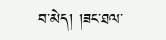བ་མེད། །ཟང་ཐལ་